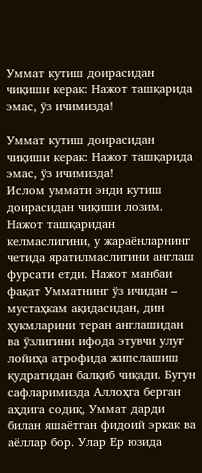Уммат кутиш доирасидан чиқиши керак: Нажот ташқарида эмас, ўз ичимизда!

Уммат кутиш доирасидан чиқиши керак: Нажот ташқарида эмас, ўз ичимизда!
Ислом уммати энди кутиш доирасидан чиқиши лозим. Нажот ташқаридан келмаслигини, у жараёнларнинг четида яратилмаслигини англаш фурсати етди. Нажот манбаи фақат Умматнинг ўз ичидан – мустаҳкам ақидасидан, дин ҳукмларини теран англашидан ва ўзлигини ифода этувчи улуғ лойиҳа атрофида жипслашиш қудратидан балқиб чиқади. Бугун сафларимизда Аллоҳга берган аҳдига содиқ, Уммат дарди билан яшаётган фидоий эркак ва аёллар бор. Улар Ер юзида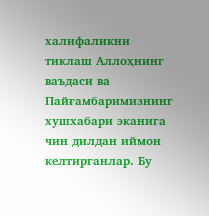халифаликни тиклаш Аллоҳнинг ваъдаси ва Пайғамбаримизнинг хушхабари эканига чин дилдан иймон келтирганлар. Бу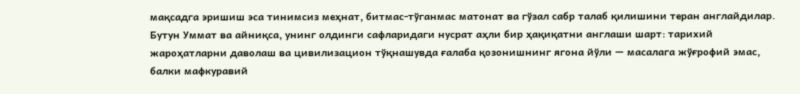мақсадга эришиш эса тинимсиз меҳнат, битмас-тўганмас матонат ва гўзал сабр талаб қилишини теран англайдилар.
Бутун Уммат ва айниқса, унинг олдинги сафларидаги нусрат аҳли бир ҳақиқатни англаши шарт: тарихий жароҳатларни даволаш ва цивилизацион тўқнашувда ғалаба қозонишнинг ягона йўли — масалага жўғрофий эмас, балки мафкуравий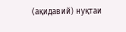(ақидавий) нуқтаи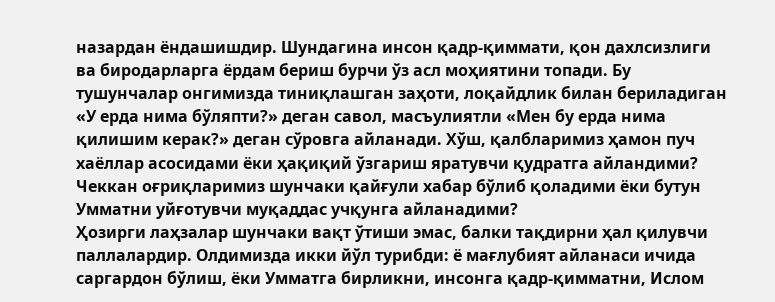назардан ёндашишдир. Шундагина инсон қадр-қиммати, қон дахлсизлиги ва биродарларга ёрдам бериш бурчи ўз асл моҳиятини топади. Бу тушунчалар онгимизда тиниқлашган заҳоти, лоқайдлик билан бериладиган «У ерда нима бўляпти?» деган савол, масъулиятли «Мен бу ерда нима қилишим керак?» деган сўровга айланади. Хўш, қалбларимиз ҳамон пуч хаёллар асосидами ёки ҳақиқий ўзгариш яратувчи қудратга айландими? Чеккан оғриқларимиз шунчаки қайғули хабар бўлиб қоладими ёки бутун Умматни уйғотувчи муқаддас учқунга айланадими?
Ҳозирги лаҳзалар шунчаки вақт ўтиши эмас, балки тақдирни ҳал қилувчи паллалардир. Олдимизда икки йўл турибди: ё мағлубият айланаси ичида саргардон бўлиш, ёки Умматга бирликни, инсонга қадр-қимматни, Ислом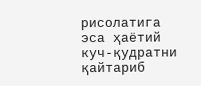рисолатига эса ҳаётий куч-қудратни қайтариб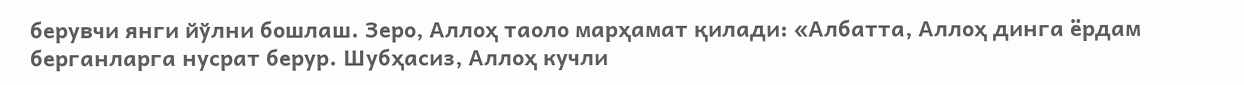берувчи янги йўлни бошлаш. Зеро, Аллоҳ таоло марҳамат қилади: «Албатта, Аллоҳ динга ёрдам берганларга нусрат берур. Шубҳасиз, Аллоҳ кучли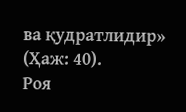ва қудратлидир» (Ҳаж: 40).
Роя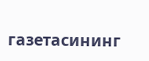газетасининг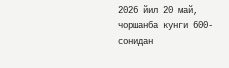2026 йил 20 май, чоршанба кунги 600-сонидан